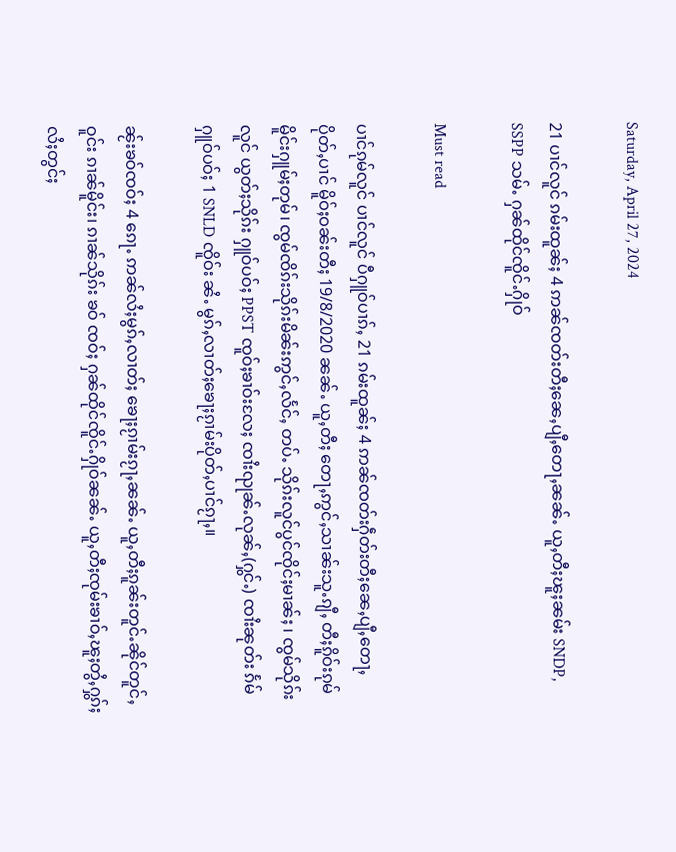Saturday, April 27, 2024

21 ပၢင်လူင် ၵမ်းထူၼ်ႈ 4 ဢၼ်ၸတ်းတီႈၼေႇပျီႇတေႃႇၼၼ်ႉ ယူႇတီႈၽူႈၼမ်း SNDP, SSPP သမ်ႉ ႁၼ်ထိုင်ၸိူင်ႉႁိုဝ်

Must read

ပၢင်ၵုမ်လူင် ပၢင်လူင် ပီႁူဝ်ပၢၵ်ႇ 21 ၵမ်းထူၼ်ႈ 4 ဢၼ်ၸတ်းႁဵတ်းတီႈၼေႇပျီႇတေႃႇ  ပိုတ်ႇပၢင် မိူဝ်ႈဝၼ်းတီႈ 19/8/2020 ၼၼ်ႉ ယူႇတီႈ တေႃႇဢွင်ႇသၢၼ်းသူႉၵျီႇ တီႈၵိူဝ်းၵုမ်မိူင်းႁူမ်ႈတုမ်၊ ၸွမ်ၸိၵ်းသိုၵ်းမိၼ်းဢွင်ႇလႅင်ႇ တပ်ႉ သိုၵ်းလူင်ပွင်ၸိုင်ႈမၢၼ်ႈ ၊ ၸွမ်သိုၵ်းလူင် ယွတ်ႈသိုၵ်း ႁူဝ်ပဝ်ႈ PPST ၸူဝ်ႈၶၢဝ်းလႄႈ ၸၢႆးၺုၼ်ႉလုၼ်ႇ(ႁွင်ႉ) ၸၢႆးၼုတ်း ၵႅမ်ႁူဝ်ပဝ်ႈ 1 SNLD ၸိူဝ်း ၼႆႉ မွၵ်ႇလၢတ်ႈၶေႃႈၵႂၢမ်းပိုတ်ႇပၢင်ၵႂႃႇ။

ၼႂ်းၶဝ်ၸဝ်ႈ 4 ၵေႃႉ ဢၼ်လႆႈမွၵ်ႇလၢတ်ႈ ၶေႃႈၵႂၢမ်းၵႂႃႇၼၼ်ႉ ယူႇတီႈၵူၼ်းတူင်ႉၼိုင်တူင်ႇဝူင်း ၵၢၼ်မိူင်း၊ ၵၢၼ်သိုၵ်း ၶဝ် ၸဝ်ႈ ႁၼ်ထိုင်ၸိူင်ႉႁိုဝ်ၼၼ်ႉ ယူႇတီႈၸုမ်းၶၢဝ်ႇၽူႈတွႆႇႁွၵ်ႈ လႆႈတွင်ႈ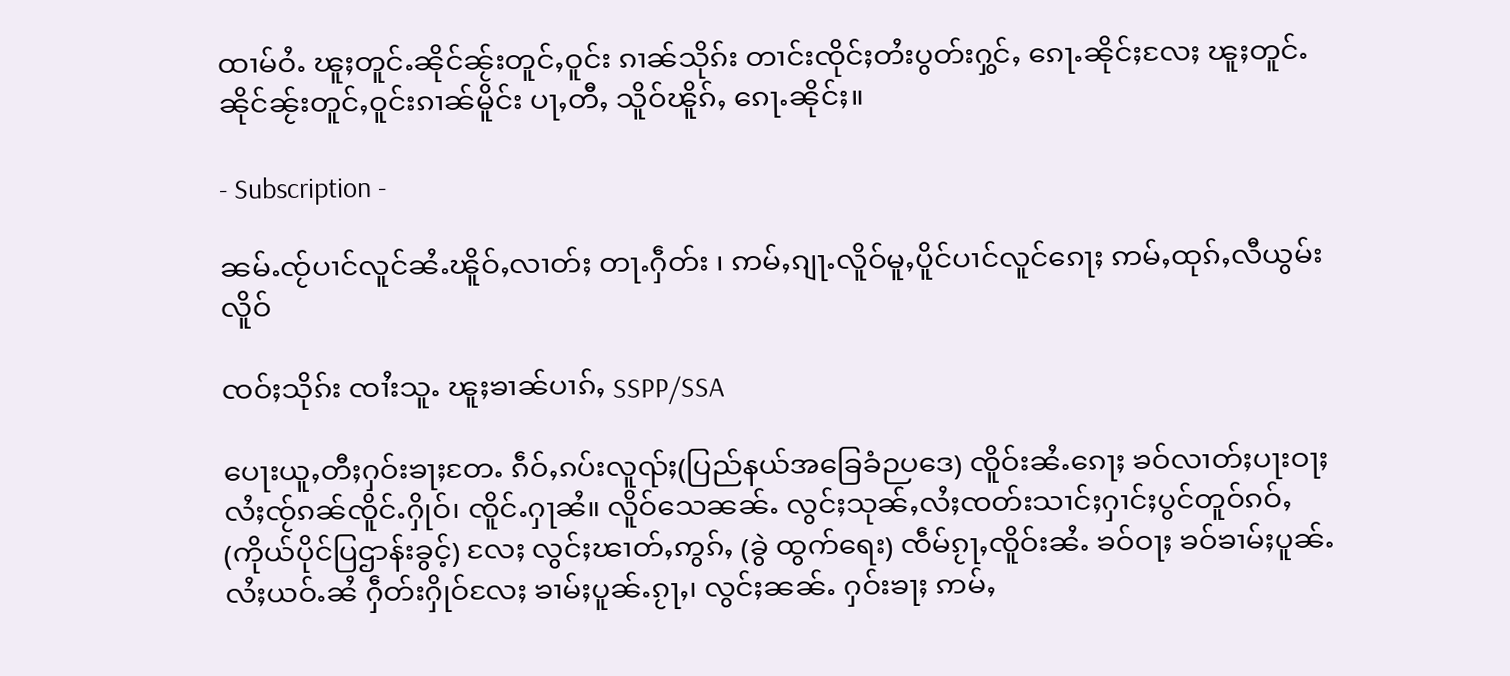ထၢမ်ဝႆႉ ၽူႈတူင်ႉၼိုင်ၼႂ်းတူင်ႇဝူင်း ၵၢၼ်သိုၵ်း တၢင်းၸိုင်ႈတႆးပွတ်းႁွင်ႇ ၵေႃႉၼိုင်ႈလႄႈ ၽူႈတူင်ႉၼိုင်ၼႂ်းတူင်ႇဝူင်းၵၢၼ်မိူင်း ပႃႇတီႇ သိူဝ်ၽိူၵ်ႇ ၵေႃႉၼိုင်ႈ။

- Subscription -

ၼမ်ႉၸႂ်ပၢင်လူင်ၼႆႉၽိူဝ်ႇလၢတ်ႈ တႃႉႁဵတ်း ၊ ဢမ်ႇၵျႃႉလိူဝ်မူႇပိူင်ပၢင်လူင်ၵေႃႈ ဢမ်ႇထုၵ်ႇလီယွမ်းလိူဝ်

ၸဝ်ႈသိုၵ်း ၸၢႆးသူႉ ၽူႈၶၢၼ်ပၢၵ်ႇ SSPP/SSA

ပေႃးယူႇတီႈႁဝ်းၶႃႈတႄႉ ၵဵဝ်ႇၵပ်းလူၺ်ႈ(ပြည်နယ်အခြေခံဉပဒေ) ၸိူဝ်းၼႆႉၵေႃႈ ၶဝ်လၢတ်ႈပႃးဝႃႈ လႆႈၸႂ်ၵၼ်ၸိူင်ႉႁိုဝ်၊ ၸိူင်ႉႁႃၼႆ။ လိူဝ်သေၼၼ်ႉ လွင်ႈသုၼ်ႇလႆႈၸတ်းသၢင်ႈႁၢင်ႈပွင်တူဝ်ၵဝ်ႇ(ကိုယ်ပိုင်ပြဌာန်းခွင့်) လႄႈ လွင်ႈၽၢတ်ႇဢွၵ်ႇ (ခွဲ ထွက်ရေး) ၸဵမ်ၵႂႃႇၸိူဝ်းၼႆႉ ၶဝ်ဝႃႈ ၶဝ်ၶၢမ်ႈပူၼ်ႉလႆႈယဝ်ႉၼႆ ႁဵတ်းႁိုဝ်လႄႈ ၶၢမ်ႈပူၼ်ႉၵႂႃႇ၊ လွင်ႈၼၼ်ႉ ႁဝ်းၶႃႈ ဢမ်ႇ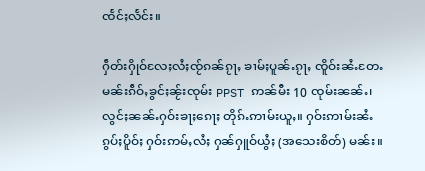ၸႅင်ႈလႅင်း။

ႁဵတ်းႁိုဝ်လႄႈလႆႈၸႂ်ၵၼ်ၵႂႃႇ ၶၢမ်ႈပူၼ်ႉၵႂႃႇ ၸိူဝ်းၼႆႉတႄႉ မၼ်းၵဵဝ်ႇၶွင်ႈၼႂ်းၸုမ်း PPST ဢၼ်မီး 10 ၸုမ်းၼၼ်ႉ၊ လွင်ႈၼၼ်ႉႁဝ်းၶႃႈၵေႃႈ တိုၵ်ႉဢၢမ်းယူႇ။ ႁဝ်းဢၢမ်းၼႆႉ ၵွပ်ႈပိူဝ်ႈ ႁဝ်းဢမ်ႇလႆႈ ႁၼ်ႁူဝ်ယွႆႈ (အသေးစိတ်) မၼ်း။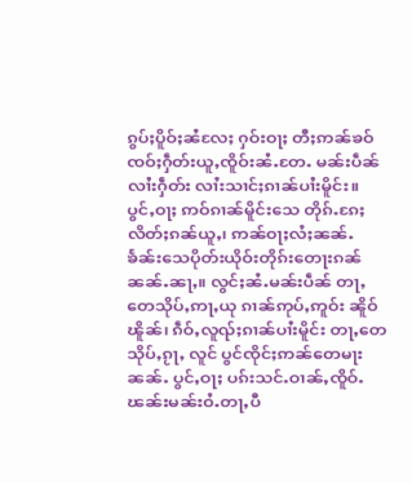ၵွပ်ႈပိူဝ်ႈၼႆလႄႈ ႁဝ်းဝႃႈ တီႈဢၼ်ၶဝ်ၸဝ်ႈႁဵတ်းယူႇၸိူဝ်းၼႆႉတႄႉ မၼ်းပဵၼ်လၢႆးႁဵတ်း လၢႆးသၢင်ႈၵၢၼ်ပၢႆးမိူင်း။ ပွင်ႇဝႃႈ ဢဝ်ၵၢၼ်မိူင်းသေ တိုၵ်ႉၵႄႈလိတ်ႈၵၼ်ယူႇ၊ ဢၼ်ဝႃႈလႆႈၼၼ်ႉ ၶႅၼ်းသေပိုတ်းယိုဝ်းတိုၵ်းတေႃးၵၼ် ၼၼ်ႉၼႃႇ။ လွင်ႈၼႆႉမၼ်းပဵၼ် တႃႇတေသိုပ်ႇဢႃႇယု ၵၢၼ်ဢုပ်ႇဢူဝ်း ၼိူဝ်ၽိူၼ်၊ ၵဵဝ်ႇလူၺ်ႈၵၢၼ်ပၢႆးမိူင်း တႃႇတေသိုပ်ႇၵႂႃႇ လူင် ပွင်ၸိုင်ႈဢၼ်တေမႃးၼၼ်ႉ ပွင်ႇဝႃႈ ပၵ်းသင်ႉဝၢၼ်ႇၸိူဝ်ႉၽၼ်းမၼ်းဝႆႉတႃႇပီ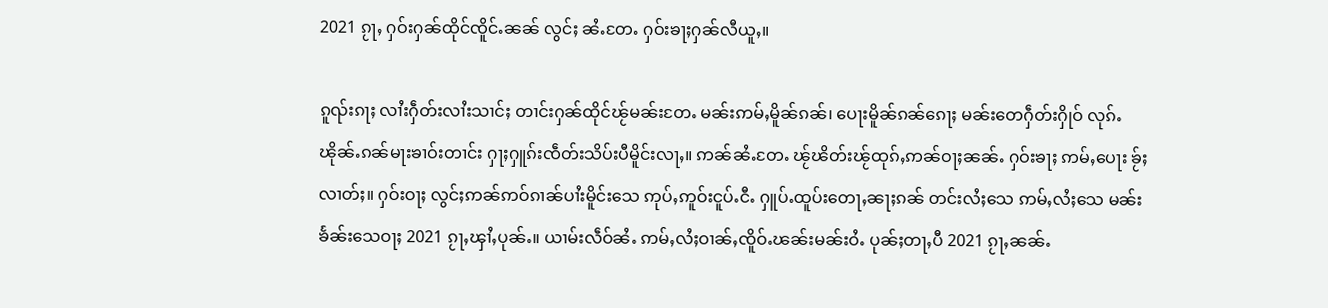2021 ၵႂႃႇ ႁဝ်းႁၼ်ထိုင်ၸိူင်ႉၼၼ် လွင်ႈ ၼႆႉတႄႉ ႁဝ်းၶႃႈႁၼ်လီယူႇ။

ၵူၺ်းၵႃႈ လၢႆးႁဵတ်းလၢႆးသၢင်ႈ တၢင်းႁၼ်ထိုင်ၽႂ်မၼ်းတႄႉ မၼ်းဢမ်ႇမိူၼ်ၵၼ်၊ ပေႃးမိူၼ်ၵၼ်ၵေႃႈ မၼ်းတေႁဵတ်းႁိုဝ် လုၵ်ႉၽိုၼ်ႉၵၼ်မႃးၶၢဝ်းတၢင်း ႁႃႈႁူၵ်းၸဵတ်းသိပ်းပီမိူင်းလႃႇ။ ဢၼ်ၼႆႉတႄႉ ၽႂ်ၽိတ်းၽႂ်ထုၵ်ႇဢၼ်ဝႃႈၼၼ်ႉ ႁဝ်းၶႃႈ ဢမ်ႇပေႃး ၶႂ်ႈလၢတ်ႈ။ ႁဝ်းဝႃႈ လွင်ႈဢၼ်ဢဝ်ၵၢၼ်ပၢႆးမိူင်းသေ ဢုပ်ႇဢူဝ်းငူပ်ႉငီႉ ႁူပ်ႉထူပ်းတေႃႇၼႃႈၵၼ် တင်းလႆႈသေ ဢမ်ႇလႆႈသေ မၼ်းၶႅၼ်းသေဝႃႈ 2021 ၵႂႃႇၾၢႆႇပုၼ်ႉ။ ယၢမ်းလဵဝ်ၼႆႉ ဢမ်ႇလႆႈဝၢၼ်ႇၸိူဝ်ႉၽၼ်းမၼ်းဝႆႉ ပုၼ်ႈတႃႇပီ 2021 ၵႂႃႇၼၼ်ႉ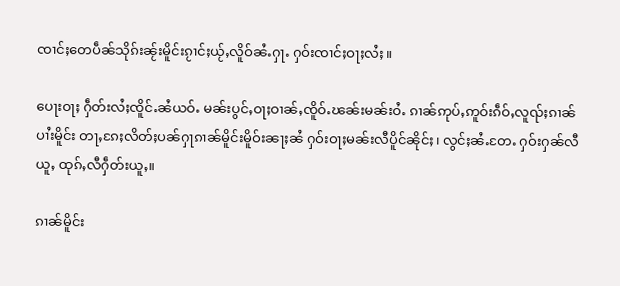ၸၢင်ႈတေပဵၼ်သိုၵ်းၼႂ်းမိူင်းၵႂၢင်ႈယႂ်ႇလိူဝ်ၼႆႉႁႃႉ ႁဝ်းၸၢင်ႈဝႃႈလႆႈ။

ပေႃးဝႃႈ ႁဵတ်းလႆႈၸိူင်ႉၼႆယဝ်ႉ မၼ်းပွင်ႇဝႃႈဝၢၼ်ႇၸိူဝ်ႉၽၼ်းမၼ်းဝႆႉ ၵၢၼ်ဢုပ်ႇဢူဝ်းၵဵဝ်ႇလူၺ်ႈၵၢၼ်ပၢႆးမိူင်း တႃႇၵႄႈလိတ်ႈပၼ်ႁႃၵၢၼ်မိူင်းမိူဝ်းၼႃႈၼႆ ႁဝ်းဝႃႈမၼ်းလီပိူင်ၼိုင်ႈ၊ လွင်ႈၼႆႉတႄႉ ႁဝ်းႁၼ်လီယူႇ ထုၵ်ႇလီႁဵတ်းယူႇ။

ၵၢၼ်မိူင်း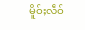မိူဝ်ႈလဵဝ်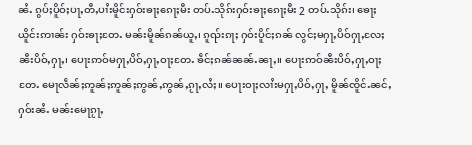ၼႆႉ ၵွပ်ႈပိူဝ်ႈပႃႇတီႇပၢႆးမိူင်းႁဝ်းၶႃႈၵေႃႈမီး တပ်ႉသိုၵ်းႁဝ်းၶႃႈၵေႃႈမီး 2 တပ်ႉသိုၵ်း၊ ၶေႃႈယိူင်းဢၢၼ်း ႁဝ်းၶႃႈတႄႉ မၼ်းမိူၼ်ၵၼ်ယူႇ၊ ၵူၺ်းၵႃႈ ႁဝ်းပိူင်ႈၵၼ် လွင်ႈမႁႃႇပိဝ်ႁႃႇလႄႈ ၼီးပိဝ်ႇႁႃႇ၊ ပေႃးဢဝ်မႁႃႇပိဝ်ႇႁႃႇဝႃႈတႄႉ ၶဵင်ႈၵၼ်ၼၼ်ႉၼႃႇ။ ပေႃးဢဝ်ၼီးပိဝ်ႇႁႃႇဝႃႈတႄႉ မေႃလဵၼ်ႈဢူၼ်ႈဢူၼ်ႈဢွၼ်ႇဢွၼ်ႇၵႂႃႇလႆႈ။ ပေႃးဝႃႈလၢႆးမႁႃႇပိဝ်ႇႁႃႇ မိူၼ်ၸိူင်ႉၼင်ႇႁဝ်းၼႆႉ မၼ်းမေႃၵႂႃႇ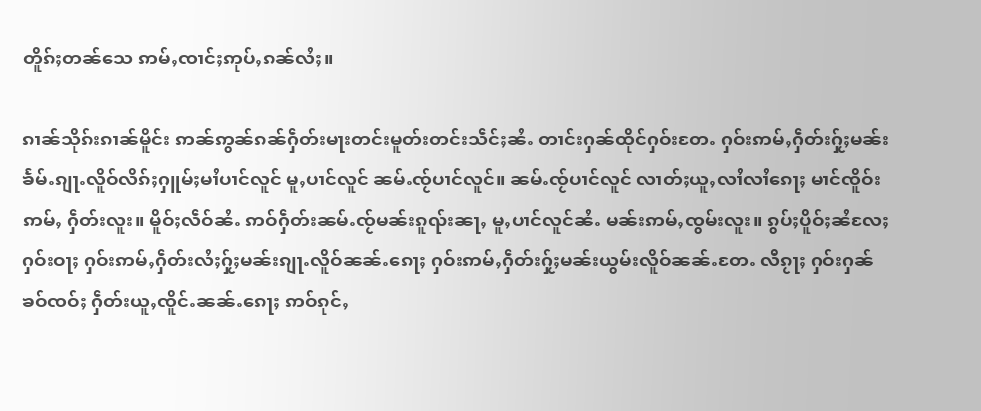တိူၵ်ႈတၼ်သေ ဢမ်ႇၸၢင်ႈဢုပ်ႇၵၼ်လႆႈ။

ၵၢၼ်သိုၵ်းၵၢၼ်မိူင်း ဢၼ်ဢွၼ်ၵၼ်ႁဵတ်းမႃးတင်းမူတ်းတင်းသဵင်ႈၼႆႉ တၢင်းႁၼ်ထိုင်ႁဝ်းတႄႉ ႁဝ်းဢမ်ႇႁဵတ်းႁႂ်ႈမၼ်း ၶႅမ်ႉၵျႃႉလိူဝ်လိၵ်ႈႁူမ်ႈမၢႆပၢင်လူင် မူႇပၢင်လူင် ၼမ်ႉၸႂ်ပၢင်လူင်။ ၼမ်ႉၸႂ်ပၢင်လူင် လၢတ်ႈယူႇလၢႆလၢႆၵေႃႈ မၢင်ၸိူဝ်းဢမ်ႇ ႁဵတ်းလူး။ မိူဝ်ႈလဵဝ်ၼႆႉ ဢဝ်ႁဵတ်းၼမ်ႉၸႂ်မၼ်းၵူၺ်းၼႃႇ မူႇပၢင်လူင်ၼႆႉ မၼ်းဢမ်ႇၸွမ်းလူး။ ၵွပ်ႈပိူဝ်ႈၼႆလႄႈ ႁဝ်းဝႃႈ ႁဝ်းဢမ်ႇႁဵတ်းလႆႈႁႂ်ႈမၼ်းၵျႃႉလိူဝ်ၼၼ်ႉၵေႃႈ ႁဝ်းဢမ်ႇႁဵတ်းႁႂ်ႈမၼ်းယွမ်းလိူဝ်ၼၼ်ႉတႄႉ လီၵႂႃႈ ႁဝ်းႁၼ်ၶဝ်ၸဝ်ႈ ႁဵတ်းယူႇၸိူင်ႉၼၼ်ႉၵေႃႈ ဢဝ်ၵုင်ႇ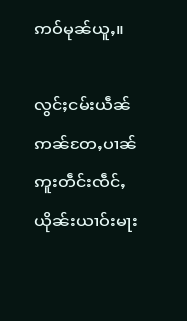ဢဝ်မုၼ်ယူႇ။

လွင်ႈငမ်းယဵၼ်ဢၼ်တႄႇပၢၼ်ဢူးတဵင်းၸဵင်ႇ ယိုၼ်းယၢဝ်းမႃး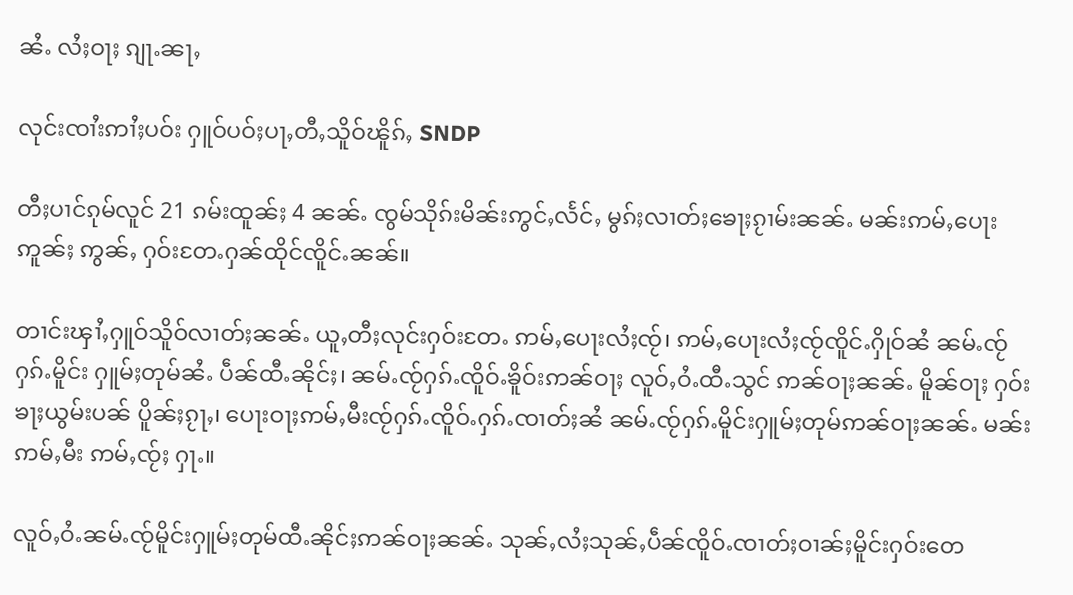ၼႆႉ လႆႈဝႃႈ ၵျႃႉၼႃႇ

လုင်းၸၢႆးဢၢႆႈပဝ်း ႁူဝ်ပဝ်ႈပႃႇတီႇသိူဝ်ၽိူၵ်ႇ SNDP

တီႈပၢင်ၵုမ်လူင် 21 ၵမ်းထူၼ်ႈ 4 ၼၼ်ႉ ၸွမ်သိုၵ်းမိၼ်းဢွင်ႇလႅင်ႇ မွၵ်ႈလၢတ်ႈၶေႃႈၵႂၢမ်းၼၼ်ႉ မၼ်းဢမ်ႇပေႃးဢူၼ်ႈ ဢွၼ်ႇ ႁဝ်းတႄႉႁၼ်ထိုင်ၸိူင်ႉၼၼ်။

တၢင်းၾၢႆႇႁူဝ်သိူဝ်လၢတ်ႈၼၼ်ႉ ယူႇတီႈလုင်းႁဝ်းတႄႉ ဢမ်ႇပေႃးလႆႈၸႂ်၊ ဢမ်ႇပေႃးလႆႈၸႂ်ၸိူင်ႉႁိုဝ်ၼႆ ၼမ်ႉၸႂ်ႁၵ်ႉမိူင်း ႁူမ်ႈတုမ်ၼႆႉ ပဵၼ်ထီႉၼိုင်ႈ၊ ၼမ်ႉၸႂ်ႁၵ်ႉၸိူဝ်ႉၶိူဝ်းဢၼ်ဝႃႈ လူဝ်ႇဝႆႉထီႉသွင် ဢၼ်ဝႃႈၼၼ်ႉ မိူၼ်ဝႃႈ ႁဝ်းၶႃႈယွမ်းပၼ် ပိူၼ်ႈၵႂႃႇ၊ ပေႃးဝႃႈဢမ်ႇမီးၸႂ်ႁၵ်ႉၸိူဝ်ႉႁၵ်ႉၸၢတ်ႈၼႆ ၼမ်ႉၸႂ်ႁၵ်ႉမိူင်းႁူမ်ႈတုမ်ဢၼ်ဝႃႈၼၼ်ႉ မၼ်းဢမ်ႇမီး ဢမ်ႇၸႂ်ႈ ႁႃႉ။

လူဝ်ႇဝႆႉၼမ်ႉၸႂ်မိူင်းႁူမ်ႈတုမ်ထီႉၼိုင်ႈဢၼ်ဝႃႈၼၼ်ႉ သုၼ်ႇလႆႈသုၼ်ႇပဵၼ်ၸိူဝ်ႉၸၢတ်ႈဝၢၼ်ႈမိူင်းႁဝ်းတေ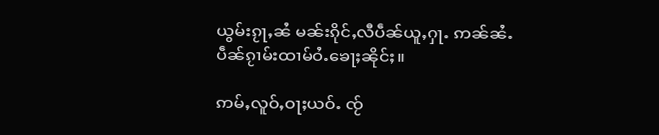ယွမ်းၵႂႃႇၼႆ မၼ်းၵိုင်ႇလီပဵၼ်ယူႇႁႃႉ ဢၼ်ၼႆႉပဵၼ်ၵႂၢမ်းထၢမ်ဝႆႉၶေႃႈၼိုင်ႈ။

ဢမ်ႇလူဝ်ႇဝႃႈယဝ်ႉ ၸႂ်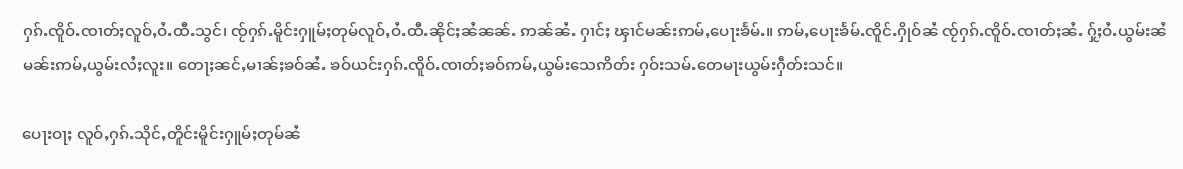ႁၵ်ႉၸိူဝ်ႉၸၢတ်ႈလူဝ်ႇဝႆႉထီႉသွင်၊ ၸႂ်ႁၵ်ႉမိူင်းႁူမ်ႈတုမ်လူဝ်ႇဝႆႉထီႉၼိုင်ႈၼႆၼၼ်ႉ ဢၼ်ၼႆႉ ႁၢင်ႈ ၾၢင်မၼ်းဢမ်ႇပေႃးၶႅမ်ႉ။ ဢမ်ႇပေႃးၶႅမ်ႉၸိူင်ႉႁိုဝ်ၼႆ ၸႂ်ႁၵ်ႉၸိူဝ်ႉၸၢတ်ႈၼႆႉ ႁႂ်ႈဝႆႉယွမ်းၼႆ မၼ်းဢမ်ႇယွမ်းလႆႈလူး။ တေႃႈၼင်ႇမၢၼ်ႈၶဝ်ၼႆႉ ၶဝ်ယင်းႁၵ်ႉၸိူဝ်ႉၸၢတ်ႈၶဝ်ဢမ်ႇယွမ်းသေဢိတ်း ႁဝ်းသမ်ႉတေမႃးယွမ်းႁဵတ်းသင်။

ပေႃးဝႃႈ လူဝ်ႇႁၵ်ႉသိုင်ႇတိူင်းမိူင်းႁူမ်ႈတုမ်ၼႆ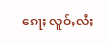ၵေႃႈ လူဝ်ႇလႆႈ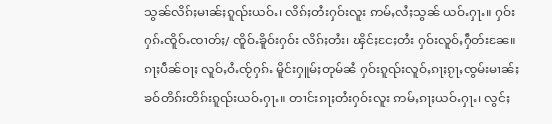သွၼ်လိၵ်ႈမၢၼ်ႈၵူၺ်းယဝ်ႉ၊ လိၵ်ႈတႆးႁဝ်းလူး ဢမ်ႇလႆႈသွၼ် ယဝ်ႉႁႃႉ။ ႁဝ်းႁၵ်ႉၸိူဝ်ႉၸၢတ်ႈ/ ၸိူဝ်ႉၶိူဝ်းႁဝ်း လိၵ်ႈတႆး၊ ၾိင်ႈငႄႈတႆး ႁဝ်းလူဝ်ႇႁဵတ်းၼႄ။ ၵႃႈပဵၼ်ဝႃႈ လူဝ်ႇဝႆႉၸႂ်ႁၵ်ႉ မိူင်းႁူမ်ႈတုမ်ၼႆ ႁဝ်းၵူၺ်းလူဝ်ႇၵႃႈၵႂႃႇၸွမ်းမၢၼ်ႈၶဝ်တိၵ်းတိၵ်းၵူၺ်းယဝ်ႉႁႃႉ။ တၢင်းၵႃႈတႆးႁဝ်းလူး ဢမ်ႇၵႃႈယဝ်ႉႁႃႉ၊ လွင်ႈ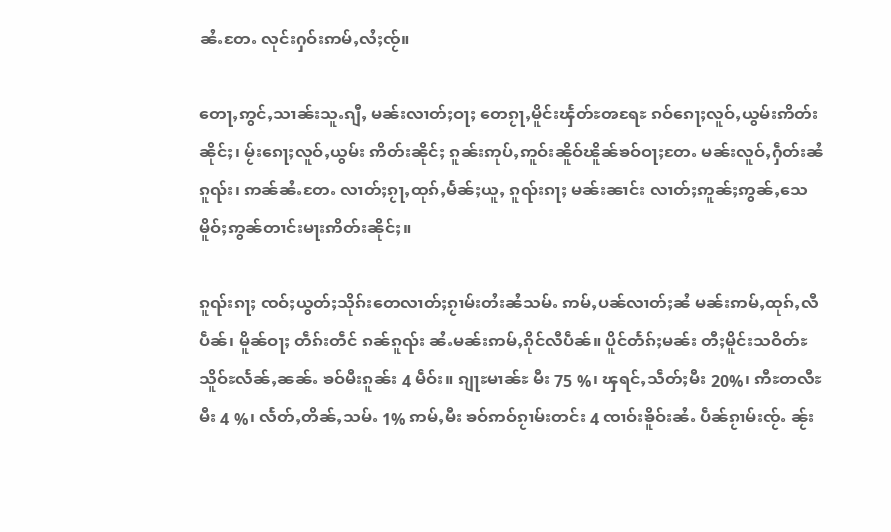ၼႆႉတႄႉ လုင်းႁဝ်းဢမ်ႇလႆႈၸႂ်။

တေႃႇဢွင်ႇသၢၼ်းသူႉၵျီႇ မၼ်းလၢတ်ႈဝႃႈ တေၵႂႃႇမိူင်းၾႅတ်ႊၻရႄႊ ၵဝ်ၵေႃႈလူဝ်ႇယွမ်းဢိတ်းၼိုင်ႈ၊ မႂ်းၵေႃႈလူဝ်ႇယွမ်း ဢိတ်းၼိုင်ႈ ၵူၼ်းဢုပ်ႇဢူဝ်းၼိူဝ်ၽိူၼ်ၶဝ်ဝႃႈတႄႉ မၼ်းလူဝ်ႇႁဵတ်းၼႆၵူၺ်း၊ ဢၼ်ၼႆႉတႄႉ လၢတ်ႈၵႂႃႇထုၵ်ႇမႅၼ်ႈယူႇ ၵူၺ်းၵႃႈ မၼ်းၼၢင်း လၢတ်ႈဢူၼ်ႈဢွၼ်ႇသေမိူဝ်ႈဢွၼ်တၢင်းမႃးဢိတ်းၼိုင်ႈ။

ၵူၺ်းၵႃႈ ၸဝ်ႈယွတ်ႈသိုၵ်းတေလၢတ်ႈၵႂၢမ်းတႆးၼႆသမ်ႉ ဢမ်ႇပၼ်လၢတ်ႈၼႆ မၼ်းဢမ်ႇထုၵ်ႇလီပဵၼ်၊ မိူၼ်ဝႃႈ တဵၵ်းတဵင် ၵၼ်ၵူၺ်း ၼႆႉမၼ်းဢမ်ႇၵိုင်လီပဵၼ်။ ပိူင်တႅၵ်ႈမၼ်း တီႈမိူင်းသဝိတ်ႊသိူဝ်ႊလႅၼ်ႇၼၼ်ႉ ၶဝ်မီးၵူၼ်း 4 မဵဝ်း။ ၵျႃႊမၢၼ်ႊ မီး 75 %၊ ၾရင်ႇသဵတ်ႈမီး 20%၊ ဢီႊတလီႊမီး 4 %၊ လႅတ်ႇတိၼ်ႇသမ်ႉ 1% ဢမ်ႇမီး ၶဝ်ဢဝ်ၵႂၢမ်းတင်း 4 ၸၢဝ်းၶိူဝ်းၼႆႉ ပဵၼ်ၵႂၢမ်းၸႂ်ႉ ၼႂ်း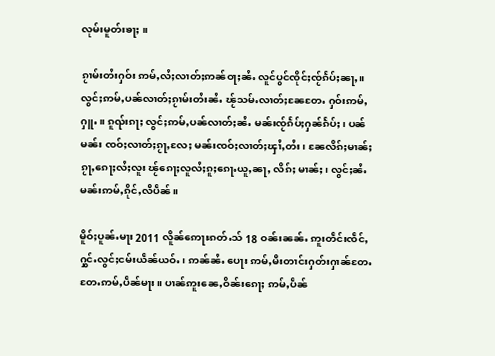လုမ်းမူတ်းၶႃႈ ။

ၵႂၢမ်းတႆးႁဝ်း ဢမ်ႇလႆႈလၢတ်ႈဢၼ်ဝႃႈၼႆႉ လူင်ပွင်ၸိုင်ႈၸႂ်ၵႅပ်ႈၼႃႇ။ လွင်ႈဢမ်ႇပၼ်လၢတ်ႈၵႂၢမ်းတႆးၼႆႉ ၽႂ်သမ်ႉလၢတ်ႈၼႄတႄႉ ႁဝ်းဢမ်ႇႁူႉ။ ၵူၺ်းၵႃႈ လွင်ႈဢမ်ႇပၼ်လၢတ်ႈၼႆႉ မၼ်းၸႂ်ၵႅပ်ႈႁၼ်ၵႅပ်ႈ၊ ပၼ်မၼ်း ၸဝ်ႈလၢတ်ႈၵႂႃႇလႄႈ မၼ်းၸဝ်ႈလၢတ်ႈၾၢႆႇတႆး၊ ၼႄလိၵ်ႈမၢၼ်ႈၵႂႃႇၵေႃႈလႆႈလူး ၽႂ်ၵေႃႈလူလႆႈၵူႈၵေႃႉယူႇၼႃႇ လိၵ်ႈ မၢၼ်ႈ၊ လွင်ႈၼႆႉ မၼ်းဢမ်ႇၵိုင်ႇလီပဵၼ်။

မိူဝ်ႈပူၼ်ႉမႃး 2011 လိူၼ်ဢေႃႊၵတ်ႉသ် 18 ဝၼ်းၼၼ်ႉ ဢူးတဵင်းၸဵင်ႇႁွင်ႉလွင်ႈငမ်းယဵၼ်ယဝ်ႉ၊ ဢၼ်ၼႆႉ ပေႃး ဢမ်ႇမီးတၢင်းႁတ်းႁၢၼ်တႄႉတႄႉဢမ်ႇပဵၼ်မႃး။ ပၢၼ်ဢူးၼေႇဝိၼ်းၵေႃႈ ဢမ်ႇပဵၼ်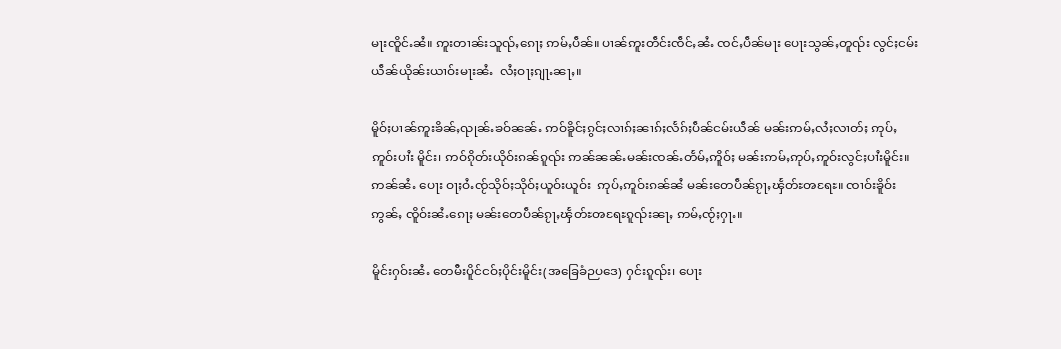မႃးၸိူင်ႉၼႆ။ ဢူးတၢၼ်းသူၺ်ႇၵေႃႈ ဢမ်ႇပဵၼ်။ ပၢၼ်ဢူးတဵင်းၸဵင်ႇၼႆႉ ၸင်ႇပဵၼ်မႃး ပေႃးသွၼ်ႇတူၺ်း လွင်ႈငမ်းယဵၼ်ယိုၼ်းယၢဝ်းမႃးၼႆႉ  လႆႈဝႃႈၵျႃႉၼႃႇ။

မိူဝ်ႈပၢၼ်ဢူးၶိၼ်ႇၺုၼ်ႉၶဝ်ၼၼ်ႉ ဢဝ်ၶိူင်ႈၵွင်ႈလၢၵ်ႈၼၢၵ်ႈလႅၵ်ႈပဵၼ်ငမ်းယဵၼ် မၼ်းဢမ်ႇလႆႈလၢတ်ႈ ဢုပ်ႇဢူဝ်းပၢႆး မိူင်း၊ ဢဝ်ၵိုတ်းယိုဝ်းၵၼ်ၵူၺ်း ဢၼ်ၼၼ်ႉမၼ်းၸၼ်ႉတႅမ်ႇဢိူဝ်ႈ မၼ်းဢမ်ႇဢုပ်ႇဢူဝ်းလွင်ႈပၢႆးမိူင်း။ ဢၼ်ၼႆႉ ပေႃး ဝႃႈဝႆႉၸႂ်သိုဝ်ႈသိုဝ်ႈယူဝ်းယူဝ်း  ဢုပ်ႇဢူဝ်းၵၼ်ၼႆ မၼ်းတေပဵၼ်ၵႂႃႇၾႅတ်ႊၻရႄႊ။ ၸၢဝ်းၶိူဝ်းဢွၼ်ႇ ၸိူဝ်းၼႆႉၵေႃႈ မၼ်းတေပဵၼ်ၵႂႃႇၾႅတ်ႊၻရႄႊၵူၺ်းၼႃႇ ဢမ်ႇၸႂ်ႈႁႃႉ။

မိူင်းႁဝ်းၼႆႉ တေမီးပိူင်ငဝ်ႈပိုင်းမိူင်း(အခြေခံဉပဒေ) ႁင်းၵူၺ်း၊ ပေႃး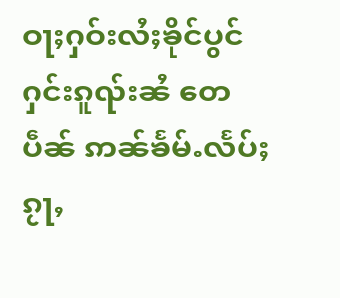ဝႃႈႁဝ်းလႆႈၶိုင်ပွင်ႁင်းၵူၺ်းၼႆ တေပဵၼ် ဢၼ်ၶႅမ်ႉလႅပ်ႈၵႂႃႇ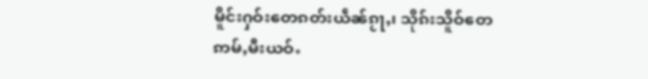မိူင်းႁဝ်းတေၵတ်းယဵၼ်ၵႂႃႇ၊ သိုၵ်းသိူဝ်တေဢမ်ႇမီးယဝ်ႉ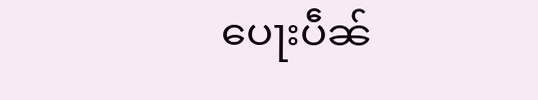ပေႃးပဵၼ်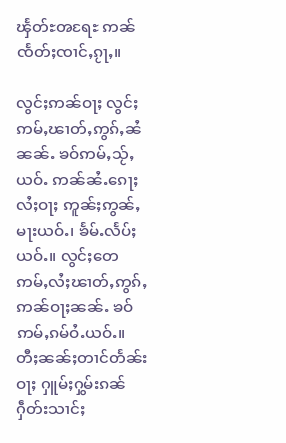ၾႅတ်ႊၻရႄႊ ဢၼ်ၸႅတ်ႈၸၢင်ႇၵႂႃႇ။

လွင်ႈဢၼ်ဝႃႈ လွင်ႈဢမ်ႇၽၢတ်ႇဢွၵ်ႇၼႆၼၼ်ႉ ၶဝ်ဢမ်ႇသႂ်ႇယဝ်ႉ ဢၼ်ၼႆႉၵေႃႈလႆႈဝႃႈ ဢူၼ်ႈဢွၼ်ႇမႃးယဝ်ႉ၊ ၶႅမ်ႉလႅပ်ႈယဝ်ႉ။ လွင်ႈတေ ဢမ်ႇလႆႈၽၢတ်ႇဢွၵ်ႇဢၼ်ဝႃႈၼၼ်ႉ ၶဝ်ဢမ်ႇၵမ်ဝႆႉယဝ်ႉ။ တီႈၼၼ်ႈတၢင်တႅၼ်းဝႃႈ ႁူမ်ႈႁွမ်းၵၼ် ႁဵတ်းသၢင်ႈ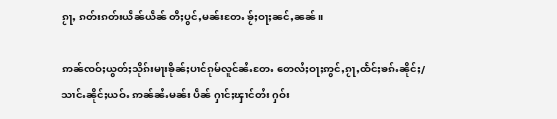ၵႂႃႇ ၵတ်းၵတ်းယဵၼ်ယဵၼ် တီႈပွင်ႇမၼ်းတႄႉ ၶႂ်ႈဝႃႈၼင်ႇၼၼ်။

ဢၼ်ၸဝ်ႈယွတ်ႈသိုၵ်းမႃးၶိုၼ်ႈပၢင်ၵုမ်လူင်ၼႆႉတႄႉ တေလႆႈဝႃႈဢွင်ႇၵႂႃႇထႅင်ႈၶၵ်ႉၼိုင်ႈ/သၢင်ႉၼိုင်ႈယဝ်ႉ ဢၼ်ၼႆႉမၼ်း ပဵၼ် ႁၢင်ႈၾၢင်တႆး ႁဝ်း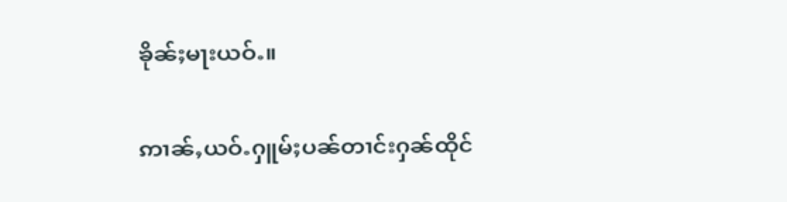ၶိုၼ်ႈမႃးယဝ်ႉ။

ဢၢၼ်ႇယဝ်ႉႁူမ်ႈပၼ်တၢင်းႁၼ်ထိုင်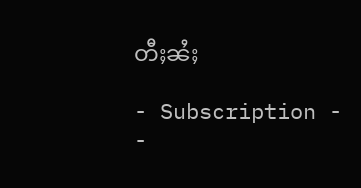တီႈၼႆႈ

- Subscription -
-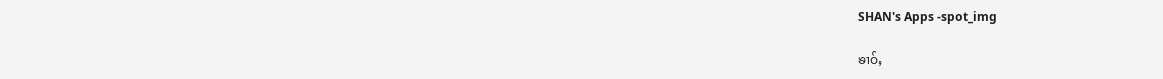SHAN's Apps -spot_img

ၶၢဝ်ႇ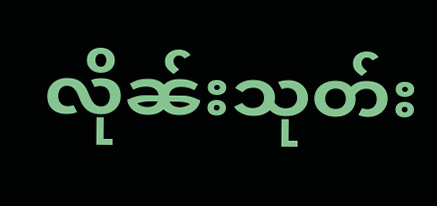လိုၼ်းသုတ်း